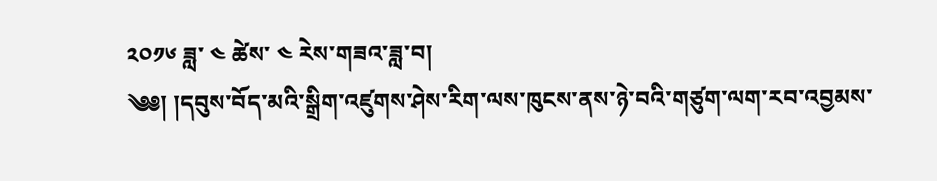༢༠༡༦ ཟླ་ ༤ ཚེས་ ༤ རེས་གཟའ་ཟླ་བ།
༄༅། །དབུས་བོད་མའི་སྒྲིག་འཛུགས་ཤེས་རིག་ལས་ཁུངས་ནས་ཉེ་བའི་གཙུག་ལག་རབ་འབྱམས་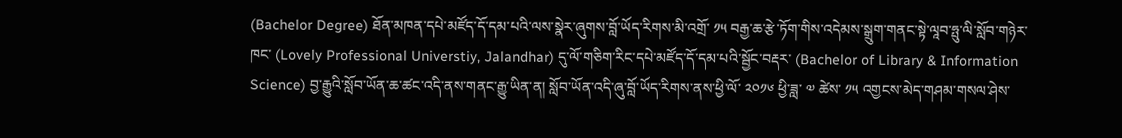(Bachelor Degree) ཐོན་མཁན་དཔེ་མཛོད་དོ་དམ་པའི་ལས་སྣེར་ཞུགས་བློ་ཡོད་རིགས་མི་འགྲོ་ ༡༥ བརྒྱ་ཆ་རྩེ་ཏོག་གིས་འདེམས་སྒྲུག་གནང་སྟེ་ལཱབ་ཧྤུ་ལི་སློབ་གཉེར་ཁང་ (Lovely Professional Universtiy, Jalandhar) དུ་ལོ་གཅིག་རིང་དཔེ་མཛོད་དོ་དམ་པའི་སྦྱོང་བརྡར་ (Bachelor of Library & Information Science) བྱ་རྒྱུའི་སློབ་ཡོན་ཆ་ཚང་འདི་ནས་གནང་རྒྱུ་ཡིན་ན། སློབ་ཡོན་འདི་ཞུ་བློ་ཡོད་རིགས་ནས་ཕྱི་ལོ་ ༢༠༡༦ ཕྱི་ཟླ་ ༧ ཚེས་ ༡༥ འགྱངས་མེད་གཤམ་གསལ་ཤེས་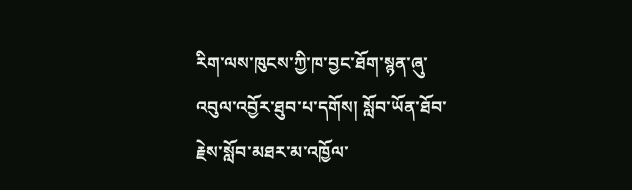རིག་ལས་ཁུངས་ཀྱི་ཁ་བྱང་ཐོག་སྙན་ཞུ་འབུལ་འབྱོར་ཐུབ་པ་དགོས། སློབ་ཡོན་ཐོབ་རྗེས་སློབ་མཐར་མ་འཁྱོལ་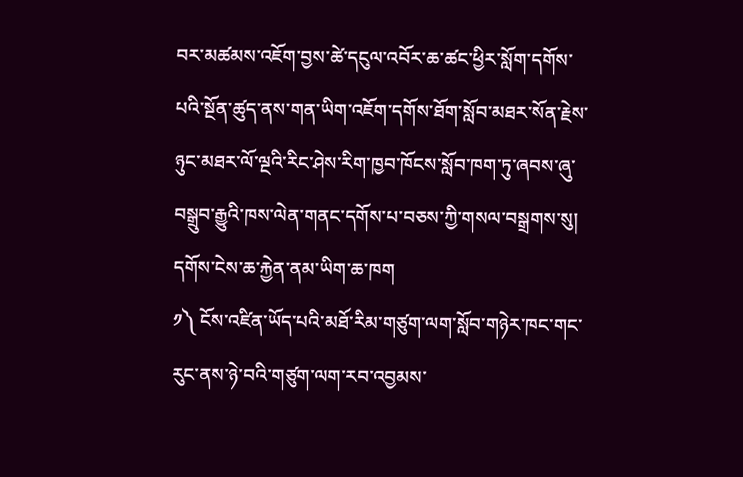བར་མཚམས་འཇོག་བྱས་ཚེ་དངུལ་འབོར་ཆ་ཚང་ཕྱིར་སློག་དགོས་པའི་སྔོན་ཚུད་ནས་གན་ཡིག་འཇོག་དགོས་ཐོག་སློབ་མཐར་སོན་རྗེས་ཉུང་མཐར་ལོ་ལྔའི་རིང་ཤེས་རིག་ཁྱབ་ཁོངས་སློབ་ཁག་ཏུ་ཞབས་ཞུ་བསྒྲུབ་རྒྱུའི་ཁས་ལེན་གནང་དགོས་པ་བཅས་ཀྱི་གསལ་བསྒྲགས་སུ།
དགོས་ངེས་ཆ་རྐྱེན་ནམ་ཡིག་ཆ་ཁག
༡༽ ངོས་འཛིན་ཡོད་པའི་མཐོ་རིམ་གཙུག་ལག་སློབ་གཉེར་ཁང་གང་རུང་ནས་ཉེ་བའི་གཙུག་ལག་རབ་འབྱམས་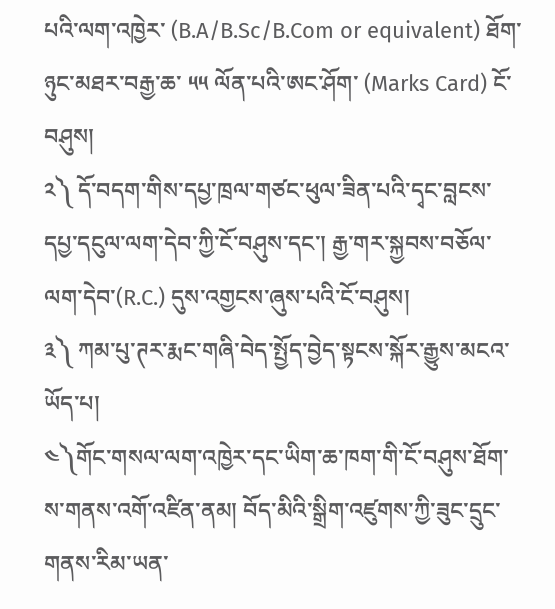པའི་ལག་འཁྱེར་ (B.A/B.Sc/B.Com or equivalent) ཐོག་ཉུང་མཐར་བརྒྱ་ཆ་ ༥༥ ལོན་པའི་ཨང་ཤོག་ (Marks Card) ངོ་བཤུས།
༢༽ དོ་བདག་གིས་དཔྱ་ཁྲལ་གཙང་ཕུལ་ཟིན་པའི་དྭང་བླངས་དཔྱ་དངུལ་ལག་དེབ་ཀྱི་ངོ་བཤུས་དང་། རྒྱ་གར་སྐྱབས་བཅོལ་ལག་དེབ་(R.C.) དུས་འགྱངས་ཞུས་པའི་ངོ་བཤུས།
༣༽ ཀམ་པུ་ཊར་རྨང་གཞི་བེད་སྤྱོད་བྱེད་སྟངས་སྐོར་རྒྱུས་མངའ་ཡོད་པ།
༤༽གོང་གསལ་ལག་འཁྱེར་དང་ཡིག་ཆ་ཁག་གི་ངོ་བཤུས་ཐོག་ས་གནས་འགོ་འཛིན་ནམ། བོད་མིའི་སྒྲིག་འཛུགས་ཀྱི་ཟུང་དྲུང་གནས་རིམ་ཡན་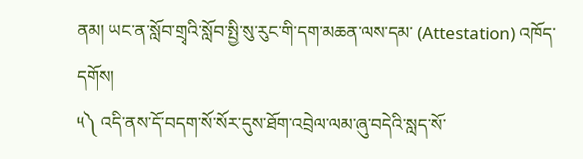ནམ། ཡང་ན་སློབ་གྲྭའི་སློབ་སྤྱི་སུ་རུང་གི་དག་མཆན་ལས་དམ་ (Attestation) འཁོད་དགོས།
༥༽ འདི་ནས་དོ་བདག་སོ་སོར་དུས་ཐོག་འབྲེལ་ལམ་ཞུ་བདེའི་སླད་སོ་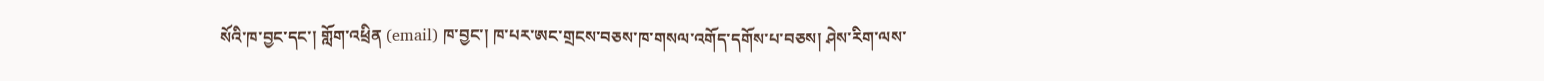སོའི་ཁ་བྱང་དང་། གློག་འཕྲིན (email) ཁ་བྱང་། ཁ་པར་ཨང་གྲངས་བཅས་ཁ་གསལ་འགོད་དགོས་པ་བཅས། ཤེས་རིག་ལས་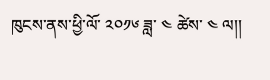ཁུངས་ནས་ཕྱི་ལོ་ ༢༠༡༦ ཟླ་ ༤ ཚེས་ ༤ ལ།།